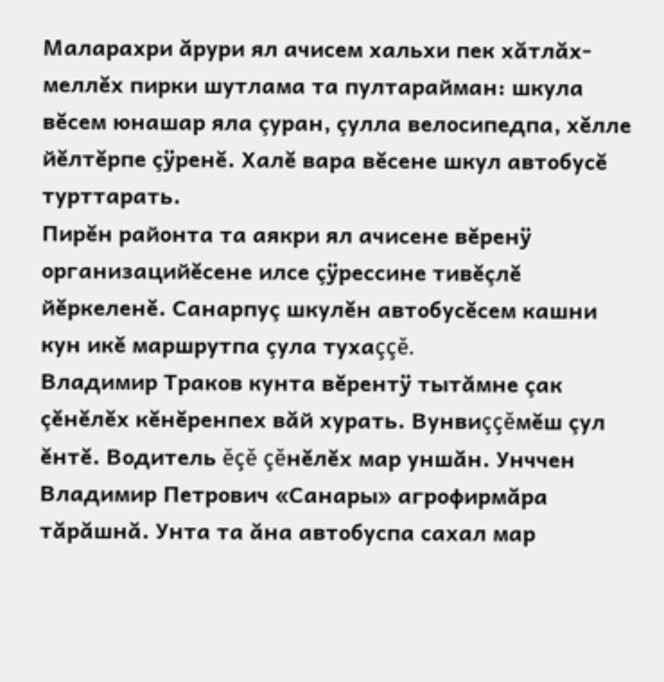Маларахри ăрури ял ачисем хальхи пек хăтлăх-меллĕх пирки шутлама та пултарайман: шкула вĕсем юнашар яла çуран, çулла велосипедпа, хĕлле йĕлтĕрпе çÿренĕ. Халĕ вара вĕсене шкул автобусĕ турттарать.
Пирĕн районта та аякри ял ачисене вĕренÿ организацийĕсене илсе çÿрессине тивĕçлĕ йĕркеленĕ. Санарпуç шкулĕн автобусĕсем кашни кун икĕ маршрутпа çула тухаççĕ.
Владимир Траков кунта вĕрентÿ тытăмне çак çĕнĕлĕх кĕнĕренпех вăй хурать. Вунвиççĕмĕш çул ĕнтĕ. Водитель ĕçĕ çĕнĕлĕх мар уншăн. Унччен Владимир Петрович «Санары» агрофирмăра тăрăшнă. Унта та ăна автобуспа сахал мар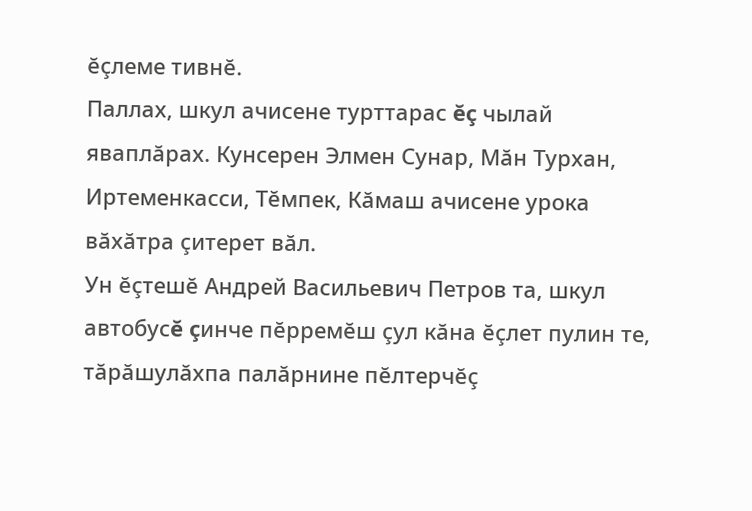ĕçлеме тивнĕ.
Паллах, шкул ачисене турттарас ĕç чылай яваплăрах. Кунсерен Элмен Сунар, Мăн Турхан, Иртеменкасси, Тĕмпек, Кăмаш ачисене урока вăхăтра çитерет вăл.
Ун ĕçтешĕ Андрей Васильевич Петров та, шкул автобусĕ çинче пĕрремĕш çул кăна ĕçлет пулин те, тăрăшулăхпа палăрнине пĕлтерчĕç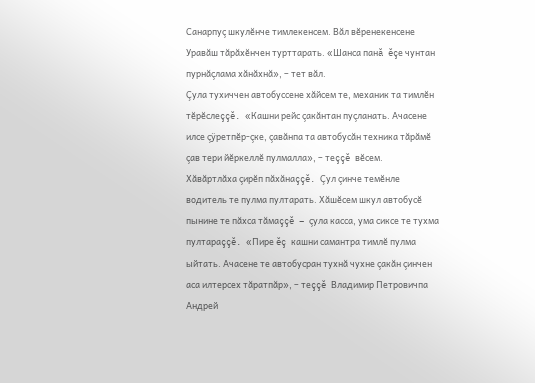Санарпуç шкулĕнче тимлекенсем. Вăл вĕренекенсене Уравăш тăрăхĕнчен турттарать. «Шанса панă ĕçе чунтан пурнăçлама хăнăхнă», – тет вăл.
Çула тухиччен автобуссене хăйсем те, механик та тимлĕн тĕрĕслеççĕ. «Кашни рейс çакăнтан пуçланать. Ачасене илсе çÿретпĕр-çке, çавăнпа та автобусăн техника тăрăмĕ çав тери йĕркеллĕ пулмалла», – теççĕ вĕсем.
Хăвăртлăха çирĕп пăхăнаççĕ. Çул çинче темĕнле водитель те пулма пултарать. Хăшĕсем шкул автобусĕ пынине те пăхса тăмаççĕ – çула касса, ума сиксе те тухма пултараççĕ. «Пире ĕç кашни самантра тимлĕ пулма ыйтать. Ачасене те автобусран тухнă чухне çакăн çинчен аса илтерсех тăратпăр», – теççĕ Владимир Петровичпа Андрей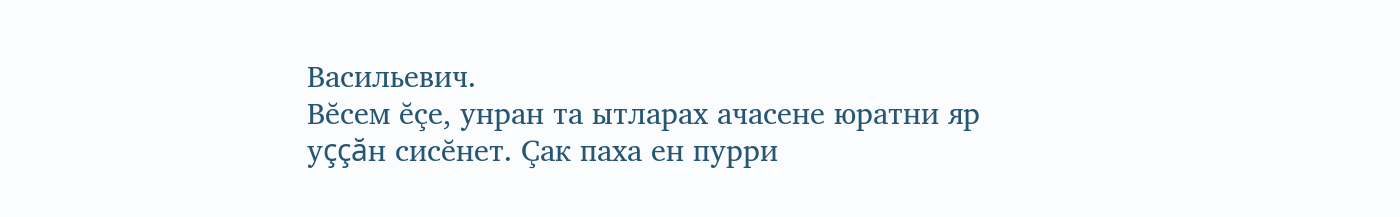Васильевич.
Вĕсем ĕçе, унран та ытларах ачасене юратни яр уççăн сисĕнет. Çак паха ен пурри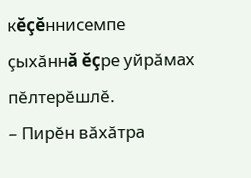кĕçĕннисемпе çыхăннă ĕçре уйрăмах пĕлтерĕшлĕ.
– Пирĕн вăхăтра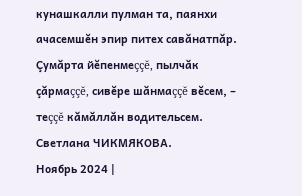кунашкалли пулман та, паянхи ачасемшĕн эпир питех савăнатпăр. Çумăрта йĕпенмеççĕ, пылчăк çăрмаççĕ, сивĕре шăнмаççĕ вĕсем, – теççĕ кăмăллăн водительсем.
Светлана ЧИКМЯКОВА.
Ноябрь 2024 |